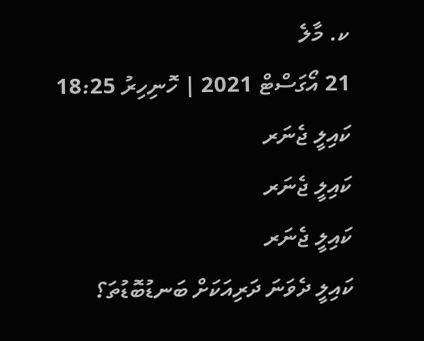ކ. މާލެ
21 އޯގަސްޓް 2021 | ހޮނިހިރު 18:25
ކައިލީ ޖެނަރ
ކައިލީ ޖެނަރ
ކައިލީ ޖެނަރ
ކައިލީ ދެވަނަ ދަރިއަކަށް ބަނޑުބޮޑުތަ؟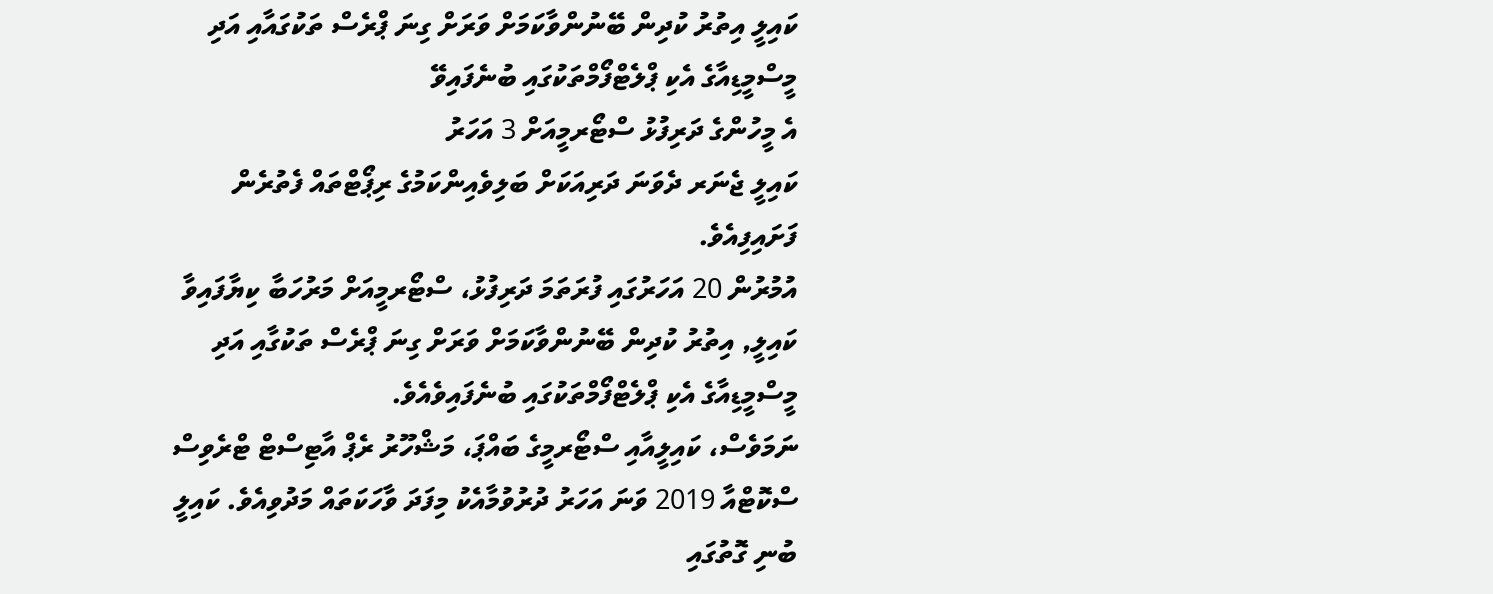ކައިލީ އިތުރު ކުދިން ބޭނުންވާކަމަށް ވަރަށް ގިނަ ޕްރެސް ތަކުގައާއި އަދި މީސްމީޑިއާގެ އެކި ޕްލެޓްފޯމްތަކުގައި ބުނެފައިވޭ
އެ މީހުންގެ ދަރިފުޅު ސްޓޯރމީއަށް 3 އަހަރު
ކައިލީ ޖެނަރ ދެވަނަ ދަރިއަކަށް ބަލިވެއިންކަމުގެ ރިޕޯޓްތައް ފެތުރެން ފަށައިފިއެވެ.
އުމުރުން 20 އަހަރުގައި ފުރަތަމަ ދަރިފުޅު، ސްޓޯރމީއަށް މަރުހަބާ ކިޔާފައިވާ ކައިލީ, އިތުރު ކުދިން ބޭނުންވާކަމަށް ވަރަށް ގިނަ ޕްރެސް ތަކުގާއި އަދި މީސްމީޑިއާގެ އެކި ޕްލެޓްފޯމްތަކުގައި ބުނެފައިވެއެވެ.
ނަމަވެސް، ކައިލީއާއި ސްޓޯރމީގެ ބައްޕަ، މަޝްހޫރު ރެޕް އާޓިސްޓް ޓްރެވިސް ސްކޮޓްއާ 2019 ވަނަ އަހަރު ދުރުވުމާއެކު މިފަދަ ވާހަކަތައް މަދުވިއެވެ. ކައިލީ ބުނި ގޮތުގައި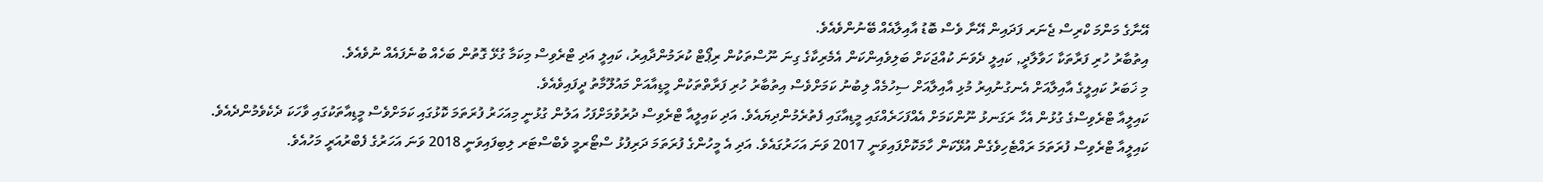އޭނާގެ މަންމަ ކްރިސް ޖެނަރ ފަދައިން އޭނާ ވެސް ބޮޑު އާއިލާއެއް ބޭނުންވެއެވެ.
އިތުބާރު ހުރި ފަރާތަކާ ހަވާލާދީ, ކައިލީ ދެވަނަ ކުއްޖަކަށް ބަލިވެއިންކަން އެމެރިކާގެ ގިނަ ނޫސްތަކުން ރިޕޯޓް ކުރަމުންދާއިރު، ކައިލީ އަދި ޓްރެވިސް މިކަމާ ގުޅޭ ގޮތުން ބަހެއް ބުނެފައެއް ނުވެއެވެ.
މި ޚަބަރު ކައިލީގެ އާއިލާއަށް އެނގުނުއިރު މުޅި އާއިލާއަށް ސިހުމެއް ލިބުނު ކަމަށްވެސް އިތުބާރު ހުރި ފަރާތްތަކުން މީޑިއާއަށް މައުލޫމާތު ދީފައިވެއެވެ.
ކައިލީއާ ޓްރެވިސްގެ ގުޅުން އެހާ ރަގަނޅު ނޫންކަމަށް އެއްފަހަރެއްގައި މީޑިއާގައި ފެތުރެމުންދިޔައެވެ. އަދި ކައިލީއާ ޓްރެވިސް ދުރުވުމަށްފަހު އަލުން ގުޅުނީ މިއަހަރު ފުރަތަމަ ކޮޅުގައި ކަމަށްވެސް މީޑިއާތަކުގައި ވާހަކަ ދެކެވެމުންދެއެވެ. ކައިލީއާ ޓްރެވިސް ފުރަތަމަ ރައްޓެހިވެގެން އުޅޭކަން ހާމަކޮށްފައިވަނީ 2017 ވަނަ އަހަރުގައެވެ. އަދި އެ މީހުންގެ ފުރަތަމަ ދަރިފުޅު ސްޓޯރމީ ވެބްސްޓަރ ލިބިފައިވަނީ 2018 ވަނަ އަހަރުގެ ފެބްރުއަރީ މަހުއެވެ.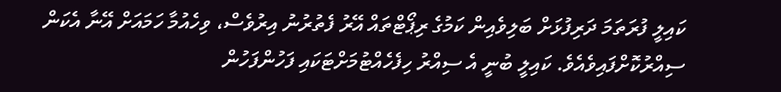ކައިލީ ފުރަތަމަ ދަރިފުޅަށް ބަލިވެއިން ކަމުގެ ރިޕޯޓްތައް އޭރު ފެތުރުނު އިރުވެސް، ވިހެއުމާ ހަމައަށް އޭނާ އެކަން ސިއްރުކޮށްފައިވެއެވެ. ކައިލީ ބުނީ އެ ސިއްރު ހިފެހެއްޓުމަށްޓަކައި ފަހުންފަހުން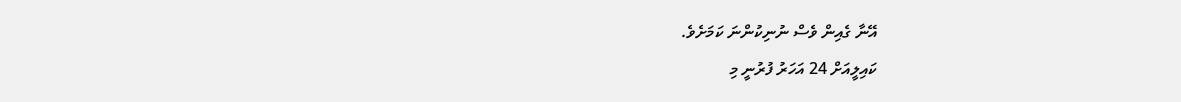އޭނާ ގެއިން ވެސް ނުނިކުންނަ ކަމަށެވެ.
ކައިލީއަށް 24 އަހަރު ފުރުނީ މި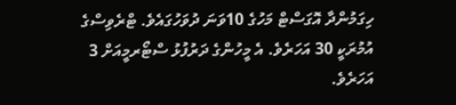ހިގަމުންދާ އޮގަސްޓް މަހުގެ 10ވަނަ ދުވަހުގައެވެ. ޓްރެވިސްގެ އުމުރަކީ 30 އަހަރެވެ. އެ މީހުންގެ ދަރުފުޅު ސްޓޯރމީއަށް 3 އަހަރެވެ.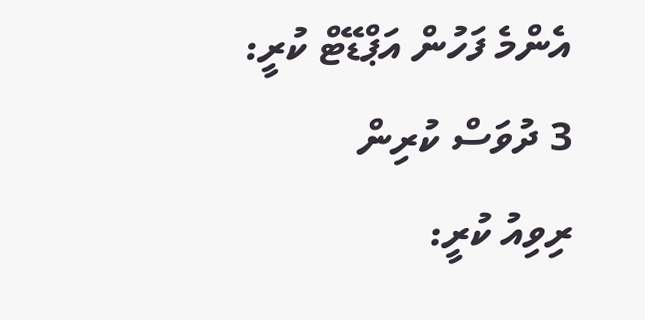އެންމެ ފަހުން އަޕްޑޭޓް ކުރީ: 3 ދުވަސް ކުރިން
ރިވިއު ކުރީ: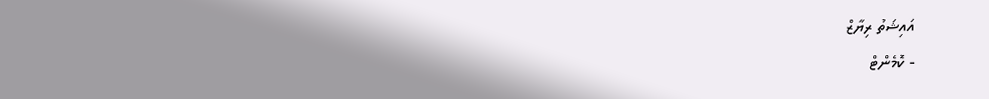އައިޝަތު ރިޔާޒް
- ކޮމެންޓް